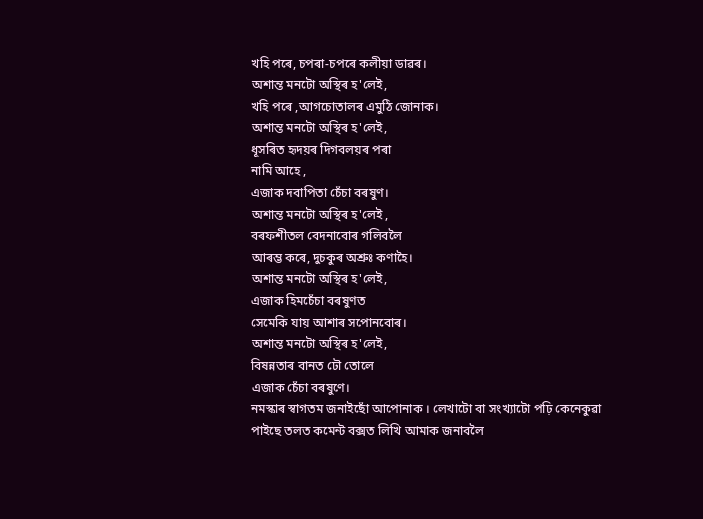খহি পৰে, চপৰা-চপৰে কলীয়া ডাৱৰ।
অশান্ত মনটো অস্থিৰ হ'লেই,
খহি পৰে ,আগচোতালৰ এমুঠি জোনাক।
অশান্ত মনটো অস্থিৰ হ'লেই,
ধূসৰিত হৃদয়ৰ দিগবলয়ৰ পৰা
নামি আহে ,
এজাক দবাপিতা চেঁচা বৰষুণ।
অশান্ত মনটো অস্থিৰ হ'লেই ,
বৰফশীতল বেদনাবোৰ গলিবলৈ
আৰম্ভ কৰে, দুচকুৰ অশ্ৰুঃ কণাহৈ।
অশান্ত মনটো অস্থিৰ হ'লেই,
এজাক হিমচেঁচা বৰষুণত
সেমেকি যায় আশাৰ সপোনবোৰ।
অশান্ত মনটো অস্থিৰ হ'লেই,
বিষন্নতাৰ বানত ঢৌ তোলে
এজাক চেঁচা বৰষুণে।
নমস্কাৰ স্বাগতম জনাইছোঁ আপোনাক । লেখাটো বা সংখ্যাটো পঢ়ি কেনেকুৱা পাইছে তলত কমেন্ট বক্সত লিখি আমাক জনাবলৈ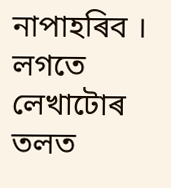নাপাহৰিব । লগতে লেখাটোৰ তলত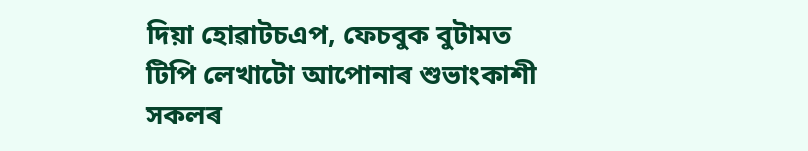দিয়া হোৱাটচএপ, ফেচবুক বুটামত টিপি লেখাটো আপোনাৰ শুভাংকাশী সকলৰ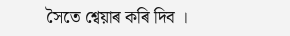সৈতে শ্বেয়াৰ কৰি দিব ।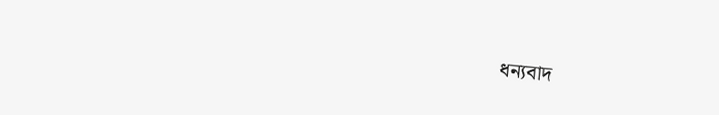ধন্যবাদ